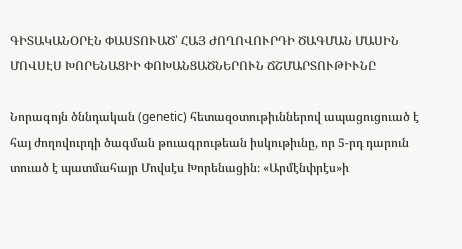ԳԻՏԱԿԱՆՕՐԷՆ ՓԱՍՏՈՒԱԾ՝ ՀԱՅ ԺՈՂՈՎՈՒՐԴԻ ԾԱԳՄԱՆ ՄԱՍԻՆ ՄՈՎՍԷՍ ԽՈՐԵՆԱՑԻԻ ՓՈԽԱՆՑԱԾՆԵՐՈՒՆ ՃՇՄԱՐՏՈՒԹԻՒՆԸ

Նորագոյն ծննդական (genetic) հետազօտութիւններով ապացուցուած է հայ ժողովուրդի ծագման թուագրութեան իսկութիւնը, որ 5-րդ դարուն տուած է պատմահայր Մովսէս Խորենացին։ «Արմէնփրէս»ի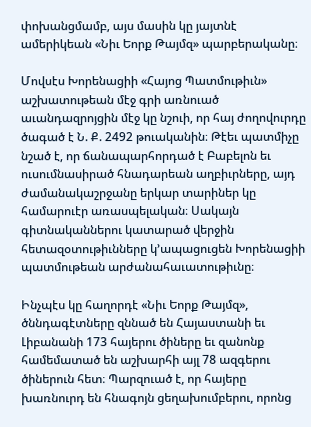փոխանցմամբ, այս մասին կը յայտնէ ամերիկեան «Նիւ Եորք Թայմզ» պարբերականը։

Մովսէս Խորենացիի «Հայոց Պատմութիւն» աշխատութեան մէջ գրի առնուած աւանդազրոյցին մէջ կը նշուի, որ հայ ժողովուրդը ծագած է Ն. Ք. 2492 թուականին։ Թէեւ պատմիչը նշած է, որ ճանապարհորդած է Բաբելոն եւ ուսումնասիրած հնադարեան աղբիւրները, այդ ժամանակաշրջանը երկար տարիներ կը համարուէր առասպելական։ Սակայն գիտնականներու կատարած վերջին հետազօտութիւնները կ՚ապացուցեն Խորենացիի պատմութեան արժանահաւատութիւնը։

Ինչպէս կը հաղորդէ «Նիւ Եորք Թայմզ», ծննդագէտները զննած են Հայաստանի եւ Լիբանանի 173 հայերու ծիները եւ զանոնք համեմատած են աշխարհի այլ 78 ազգերու ծիներուն հետ։ Պարզուած է, որ հայերը խառնուրդ են հնագոյն ցեղախումբերու, որոնց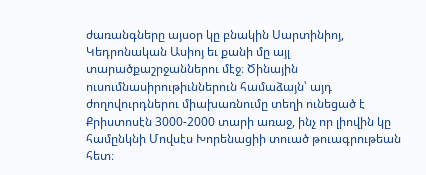ժառանգները այսօր կը բնակին Սարտինիոյ, Կեդրոնական Ասիոյ եւ քանի մը այլ տարածքաշրջաններու մէջ։ Ծինային ուսումնասիրութիւններուն համաձայն՝ այդ ժողովուրդներու միախառնումը տեղի ունեցած է Քրիստոսէն 3000-2000 տարի առաջ, ինչ որ լիովին կը համընկնի Մովսէս Խորենացիի տուած թուագրութեան հետ։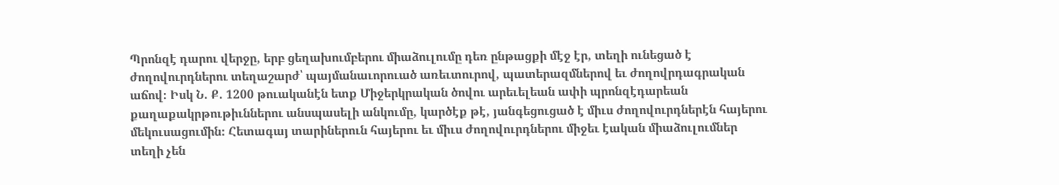Պրոնզէ դարու վերջը, երբ ցեղախումբերու միաձուլումը դեռ ընթացքի մէջ էր, տեղի ունեցած է ժողովուրդներու տեղաշարժ՝ պայմանաւորուած առեւտուրով, պատերազմներով եւ ժողովրդագրական աճով։ Իսկ Ն. Ք. 1200 թուականէն ետք Միջերկրական ծովու արեւելեան ափի պրոնզէդարեան քաղաքակրթութիւններու անսպասելի անկումը, կարծէք թէ, յանգեցուցած է միւս ժողովուրդներէն հայերու մեկուսացումին։ Հետագայ տարիներուն հայերու եւ միւս ժողովուրդներու միջեւ էական միաձուլումներ տեղի չեն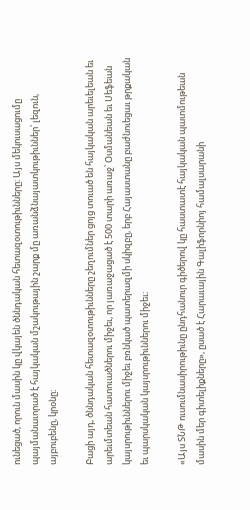ունեցած, որուն մասին կը վկայեն ծննդական հետազօտութիւնները։ Այս մեկուսացումը պայմանաւորած է հայկական մշակութային շարք մը առանձնայատկութիւններ՝ լեզուն, այբուբենը, կրօնը։

Բացի այդ, ծննդական հետազօտութիւնները շեղումներ ցոյց տուած են հայկական արեւելեան եւ արեւմտեան հատուածներու միջեւ, որ յառաջացած է 500 տարի առաջ՝ Օսմանեան եւ Սեֆեան կայսրութիւններու միջեւ բռնկած պատերազմի սկիզբը, երբ Հայաստանը բաժնուեցաւ թրքական եւ պարսկական կայսրութիւններու միջեւ։

«Այս ՏՆԹ ուսումնասիրութիւնը ընդհանուր գիծերով կը հաստատէ հայկական պատմութեան մասին մեր գիտելիքները», ըսած է Հարաւային Գալիֆորնիոյ համալսարանի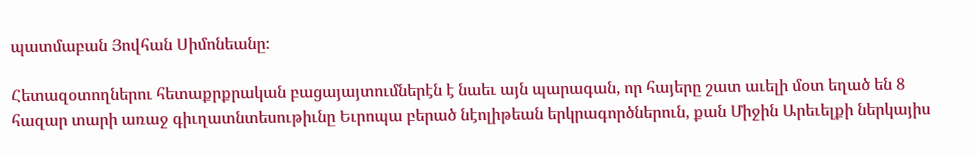պատմաբան Յովհան Սիմոնեանը։

Հետազօտողներու հետաքրքրական բացայայտումներէն է նաեւ այն պարագան, որ հայերը շատ աւելի մօտ եղած են 8 հազար տարի առաջ գիւղատնտեսութիւնը Եւրոպա բերած նէոլիթեան երկրագործներուն, քան Միջին Արեւելքի ներկայիս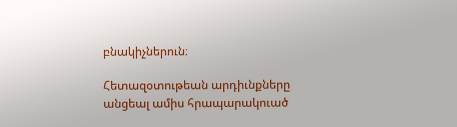բնակիչներուն։

Հետազօտութեան արդիւնքները անցեալ ամիս հրապարակուած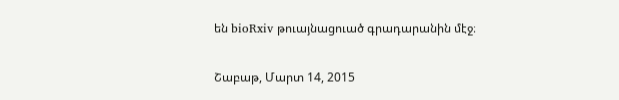են bioRxiv թուայնացուած գրադարանին մէջ։

Շաբաթ, Մարտ 14, 2015